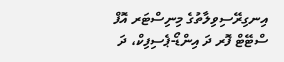އިނގިރޭސިވިލާތުގެ މިނިސްޓަރ އޮފް ސްޓޭޓް ފޮރ ދަ އިންޑޯ-ޕެސިފިކް، ދަ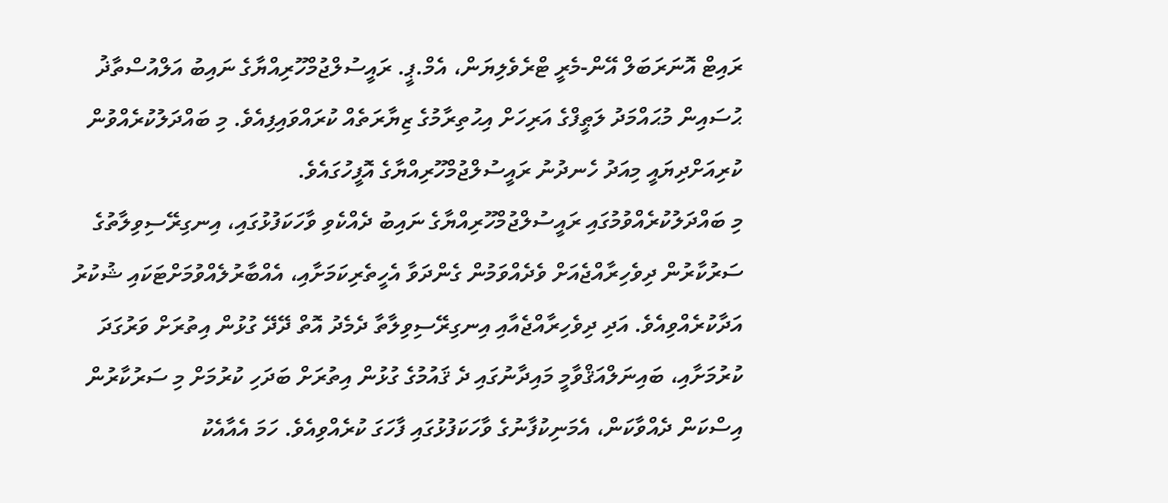ރައިޓް އޮނަރަބަލް އޭން-މެރީ ޓްރެވެލިޔަން، އެމް.ޕީ. ރައީސުލްޖުމްހޫރިއްޔާގެ ނައިބު އަލްއުސްތާޛު ޙުސައިން މުޙައްމަދު ލަޠީފްގެ އަރިހަށް އިޙުތިރާމުގެ ޒިޔާރަތެއް ކުރައްވައިފިއެވެ. މި ބައްދަލުކުރެއްވުން ކުރިއަށްދިޔައީ މިއަދު ހެނދުނު ރައީސުލްޖުމްހޫރިއްޔާގެ އޮފީހުގައެވެ.
މި ބައްދަލުކުރެއްވުމުގައި ރައީސުލްޖުމްހޫރިއްޔާގެ ނައިބު ދެއްކެވި ވާހަކަފުޅުގައި، އިނގިރޭސިވިލާތުގެ ސަރުކާރުން ދިވެހިރާއްޖެއަށް ވެދެއްވަމުން ގެންދަވާ އެހީތެރިކަމަށާއި، އެއްބާރުލެއްވުމަށްޓަކައި ޝުކުރު އަދާކުރެއްވިއެވެ. އަދި ދިވެހިރާއްޖެއާއި އިނގިރޭސިވިލާތާ ދެމެދު އޮތް ދޭދޭ ގުޅުން އިތުރަށް ވަރުގަދަ ކުރުމަށާއި، ބައިނަލްއަޤްވާމީ މައިދާނުގައި ދެ ޤައުމުގެ ގުޅުން އިތުރަށް ބަދަހި ކުރުމަށް މި ސަރުކާރުން އިސްކަން ދެއްވާކަން، އެމަނިކުފާނުގެ ވާހަކަފުޅުގައި ފާހަގަ ކުރެއްވިއެވެ. ހަމަ އެއާއެކު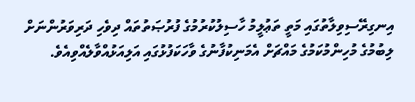އިނގިރޭސިވިލާތުގައި މަތީ ތަޢުލީމު ހާސިލުކުރުމުގެ ފުރުޞަތުތައް ދިވެހި ދަރިވަރުންނަށް ލިބުމުގެ މުހިންމުކަމުގެ މައްޗަށް އެމަނިކުފާނުގެ ވާހަކަފުޅުގައި އަލިއަޅުއްވާލެއްވިއެވެ.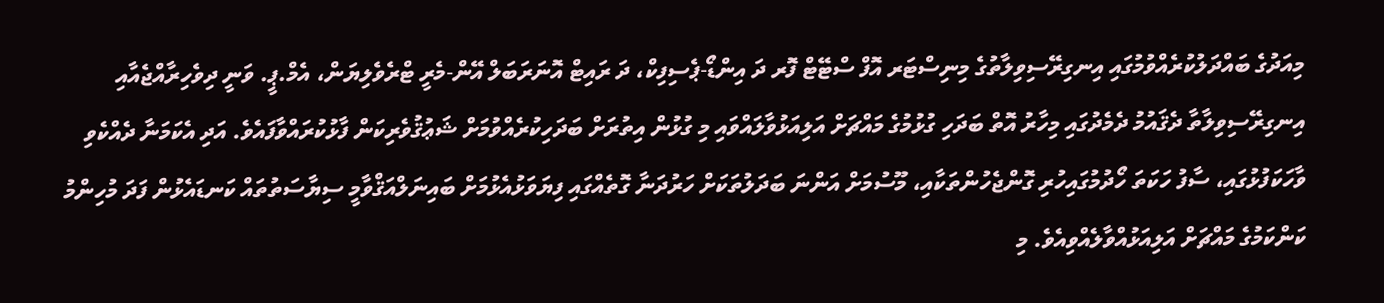މިއަދުގެ ބައްދަލުކުރެއްވުމުގައި އިނގިރޭސިވިލާތުގެ މިނިސްޓަރ އޮފް ސްޓޭޓް ފޮރ ދަ އިންޑޯ-ޕެސިފިކް، ދަ ރައިޓް އޮނަރަބަލް އޭން-މެރީ ޓްރެވެލިޔަން، އެމް.ޕީ. ވަނީ ދިވެހިރާއްޖެއާއި އިނގިރޭސިވިލާތާ ދެޤައުމު ދެމެދުގައި މިހާރު އޮތް ބަދަހި ގުޅުމުގެ މައްޗަށް އަލިއަޅުވާލައްވައި މި ގުޅުން އިތުރަށް ބަދަހިކުރެއްވުމަށް ޝަޢުޤުވެރިކަން ފާޅުކުރައްވާފައެވެ. އަދި އެކަމަނާ ދެއްކެވި ވާހަކަފުޅުގައި، ސާފު ހަކަތަ ހޯދުމުގައިހުރި ގޮންޖެހުންތަކާއި، މޫސުމަށް އަންނަ ބަދަލުތަކަށް ހަރުދަނާ ގޮތެއްގައި ފިޔަވަޅުއެޅުމަށް ބައިނަލްއަޤްވާމީ ސިޔާސަތުތައް ކަނޑައެޅުން ފަދަ މުހިންމު ކަންކަމުގެ މައްޗަށް އަލިއަޅުއްވާލެއްވިއެވެ. މި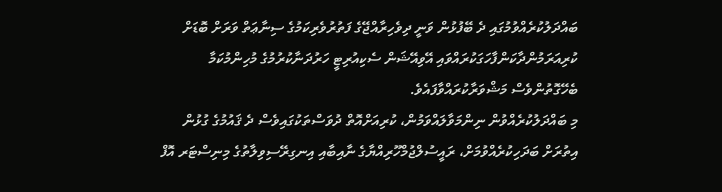ބައްދަލުކުރެއްވުމުގައި ދެ ބޭފުޅުން ވަނީ ދިވެހިރާއްޖޭގެ ފަތުރުވެރިކަމުގެ ސިނާޢަތް ވަރަށް ބޮޑަށް ކުރިއަރަމުންދާކަންފާހަގަކުރައްވައި އޭވިއޭޝަން ސެކިއުރިޓީ ހަރުދަނާކުރުމުގެ މުހިންމުކަމާ ބެހޭގޮތުންވެސް މަޝްވަރާކުރައްވާފައެވެ.
މި ބައްދަލުކުރެއްވުން ނިންމަވާލައްވަމުން، ކުރިއަށްއޮތް ދުވަސްތަކުގައިވެސް ދެ ޤައުމުގެ ގުޅުން އިތުރަށް ބަދަހިކުރެއްވުމަށް، ރައީސުލްޖުމްހޫރިއްޔާގެ ނާއިބާއި އިނގިރޭސިވިލާތުގެ މިނިސްޓަރ އޮފް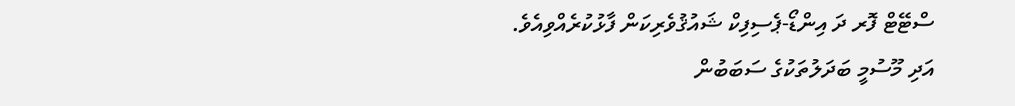ސްޓޭޓް ފޮރ ދަ އިންޑޯ-ޕެސިފިކް ޝައުޤުވެރިކަން ފާޅުކުރެއްވިއެވެ. އަދި މޫސުމީ ބަދަލުތަކުގެ ސަބަބުން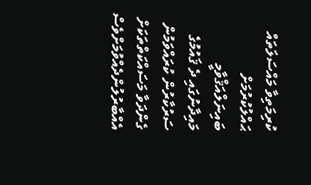ކުރިމަތިވާ މައްސަލަތައް ޙައްލުކުރުމަށް ބައިނަލްއަޤްވާމީ މައިދާނުގައި ދެ ޤައުމުގެ ސަރުކާރުން ކުރައްވަމުން ގެންދަވާ މަސައްކަތްތަކަށް އެއްބާރުލުންދެއްވުމަށްވެސް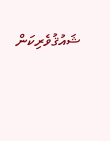ޝައުޤުވެރިކަން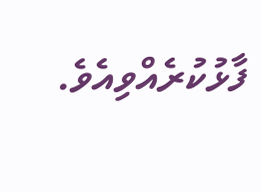ފާޅުކުރެއްވިއެވެ.